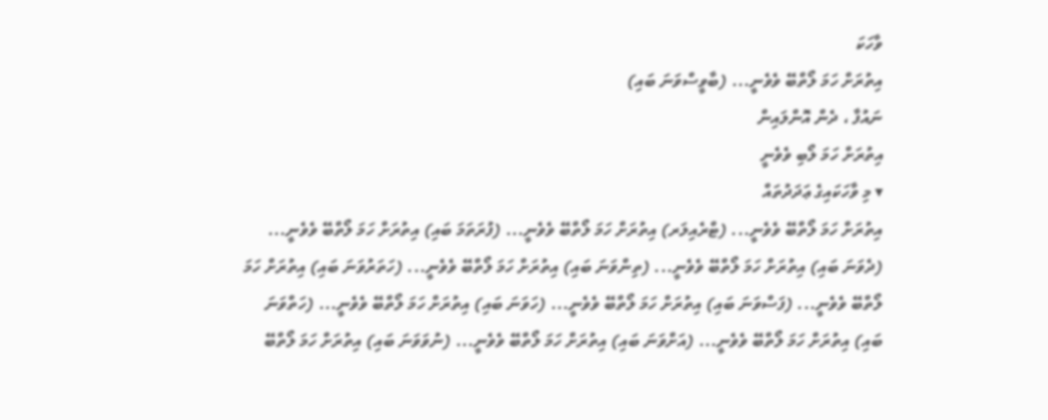ވާހަކަ
އިތުރަށް ހަމަ ލޯތްބޭ ވެވެނީ... (ބާވީސްވަނަ ބައި)
ނައުފާ ، ދެން އޮންލައިން
އިތުރަށް ހަމަ ލޯބި ވެވެނީ
▾ މި ވާހަކައިގެ ޢަދަދުތައް
އިތުރަށް ހަމަ ލޯތްބޭ ވެވެނީ... (ޓްރެއިލަރ) އިތުރަށް ހަމަ ލޯތްބޭ ވެވެނީ... (ފުރަތަމަ ބައި) އިތުރަށް ހަމަ ލޯތްބޭ ވެވެނީ... (ދެވަނަ ބައި) އިތުރަށް ހަމަ ލޯތްބޭ ވެވެނީ... (ތިންވަނަ ބައި) އިތުރަށް ހަމަ ލޯތްބޭ ވެވެނީ... (ހަތަރުވަނަ ބައި) އިތުރަށް ހަމަ ލޯތްބޭ ވެވެނީ... (ފަސްވަނަ ބައި) އިތުރަށް ހަމަ ލޯތްބޭ ވެވެނީ... (ހަވަނަ ބައި) އިތުރަށް ހަމަ ލޯތްބޭ ވެވެނީ... (ހަތްވަނަ ބައި) އިތުރަށް ހަމަ ލޯތްބޭ ވެވެނީ... (އަށްވަނަ ބައި) އިތުރަށް ހަމަ ލޯތްބޭ ވެވެނީ... (ނުވަވަނަ ބައި) އިތުރަށް ހަމަ ލޯތްބޭ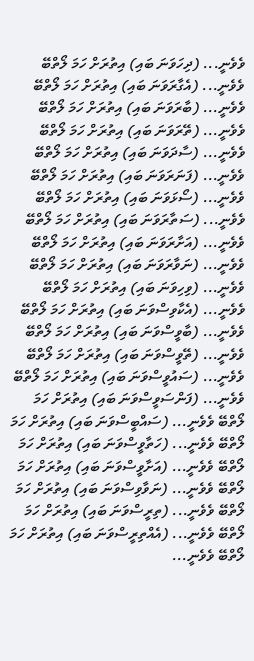ވެވެނީ... (ދިހަވަނަ ބައި) އިތުރަށް ހަމަ ލޯތްބޭ ވެވެނީ... (އެގާރަވަނަ ބައި) އިތުރަށް ހަމަ ލޯތްބޭ ވެވެނީ... (ބާރަވަނަ ބައި) އިތުރަށް ހަމަ ލޯތްބޭ ވެވެނީ... (ތޭރަވަނަ ބައި) އިތުރަށް ހަމަ ލޯތްބޭ ވެވެނީ... (ސާދަވަނަ ބައި) އިތުރަށް ހަމަ ލޯތްބޭ ވެވެނީ... (ފަނަރަވަނަ ބައި) އިތުރަށް ހަމަ ލޯތްބޭ ވެވެނީ... (ސޯޅަވަނަ ބައި) އިތުރަށް ހަމަ ލޯތްބޭ ވެވެނީ... (ސަތާރަވަނަ ބައި) އިތުރަށް ހަމަ ލޯތްބޭ ވެވެނީ... (އަށާރަވަނަ ބައި) އިތުރަށް ހަމަ ލޯތްބޭ ވެވެނީ... (ނަވާރަވަނަ ބައި) އިތުރަށް ހަމަ ލޯތްބޭ ވެވެނީ... (ވިހިވަނަ ބައި) އިތުރަށް ހަމަ ލޯތްބޭ ވެވެނީ... (އެކާވިސްވަނަ ބައި) އިތުރަށް ހަމަ ލޯތްބޭ ވެވެނީ... (ބާވީސްވަނަ ބައި) އިތުރަށް ހަމަ ލޯތްބޭ ވެވެނީ... (ތޭވީސްވަނަ ބައި) އިތުރަށް ހަމަ ލޯތްބޭ ވެވެނީ... (ސައުވީސްވަނަ ބައި) އިތުރަށް ހަމަ ލޯތްބޭ ވެވެނީ... (ފަންސަވީސްވަނަ ބައި) އިތުރަށް ހަމަ ލޯތްބޭ ވެވެނީ... (ސައްބީސްވަނަ ބައި) އިތުރަށް ހަމަ ލޯތްބޭ ވެވެނީ... (ހަތާވީސްވަނަ ބައި) އިތުރަށް ހަމަ ލޯތްބޭ ވެވެނީ... (އަށާވީސްވަނަ ބައި) އިތުރަށް ހަމަ ލޯތްބޭ ވެވެނީ... (ނަވާވިސްވަނަ ބައި) އިތުރަށް ހަމަ ލޯތްބޭ ވެވެނީ... (ތިރީސްވަނަ ބައި) އިތުރަށް ހަމަ ލޯތްބޭ ވެވެނީ... (އެއްތިރީސްވަނަ ބައި) އިތުރަށް ހަމަ ލޯތްބޭ ވެވެނީ...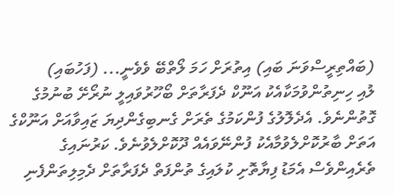(ބައްތިރީސްވަނަ ބައި) އިތުރަށް ހަމަ ލޯތްބޭ ވެވެނީ... (ފަހުބައި)
ލުއި ހިނިތުންވުމަކާއެކު އަނޫކް ދެފަރާތަށް ބޯހޫރުވައިލީ ނުރޯށޭ ބުނުމުގެ ގޮތުންނެވެ. އެދެލޮލުގެ ފުންކަމުގެ ތެރަށް ގެނބިގެންދިޔަ ޒައިވާއަށް އަނޫކްގެ އަތަށް ބާރުކޮށްލެވުމާއެކު ފުންނޭވައެއް ދޫކޮށްލެވުނެވެ. ކަރުނައިގެ ތެރެއިންވެސް އެމަޑު ފިޔާތޮށި ކުލައިގެ ތުންފަތް ދެފަރާތަށް ދެމިލިތަންފެނި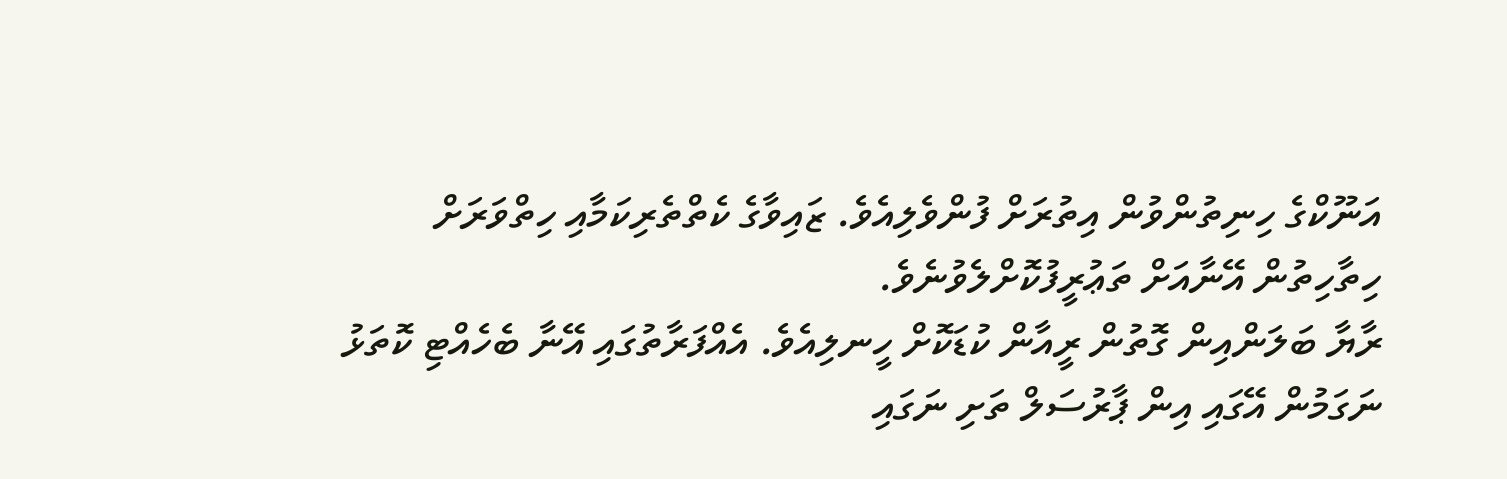އަނޫކްގެ ހިނިތުންވުން އިތުރަށް ފުންވެލިއެވެ. ޒައިވާގެ ކެތްތެރިކަމާއި ހިތްވަރަށް ހިތާހިތުން އޭނާއަށް ތަޢުރީފުކޮށްލެވުނެވެ.
ރާޔާ ބަލަންއިން ގޮތުން ރީއާން ކުޑަކޮށް ހީނލިއެވެ. އެއްފަރާތުގައި އޭނާ ބެހެއްޓި ކޮތަޅު ނަގަމުން އޭގައި އިން ޕާރުސަލް ތަށި ނަގައި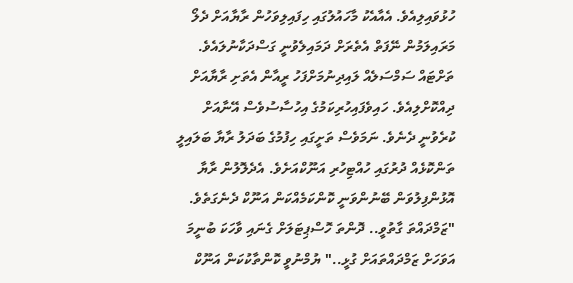ހުޅުވައިލިއެވެ. އެއާއެކު މާހައުލުގައި ހިފައިލިވަހުން ރާޔާއަށް ދެލޯ މަރައިލަމުން ނޭފަތް އެތެރަށް ދަމައިލެވުނީ ގަސްދަކާނުލައެވެ. ތަށްޓައް ސަމްސަލެއް ލައިދިނުމަށްފަހު ރީއާން އެތަށި ރާޔާއަށް ދިއްކޮށްލިއެވެ. ހައިވެފައިހުރިކަމުގެ އިހުސާސުވެސް އޭނާއަށް ކުރެވުނީ ދެނެވެ. ނަމަވެސް ތަށީގައި ހިފުމުގެ ބަދަލު ރާޔާ ބަލައިލީ ތަންކޮޅެއް ދުރުގައި ހުއްޓިހުރި އަނޫކްއަށެވެ. އެދެލޮލުން ރާޔާ އޮޅުންފިލުވަން ބޭނުންވަނީ ކޮންކަމެއްކަން އަނޫކް ދެނެގަތެވެ.
"ޒަމްދައްތަ ގާތުވީ.. ދޮންތަ ހޮސްޕިޓަލަށް ގެނައި ވާހަކަ ބުނީމަ އަވަހަށް ޒަމްދައްތައަށް ގުޅީ.." ޔުމްނުވީ ކޮންތާކުކަން އަނޫކް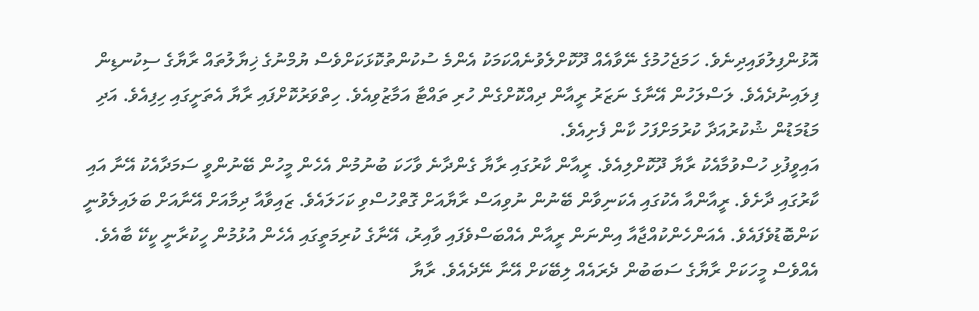އޮޅުންފިލުވައިދިނެވެ. ހަމަޖެހުމުގެ ނޭވާއެއް ދޫކޮށްލެވުނެއްކަމަކު އެންމެ ސުކުންތުކޮޅަކަށްވެސް ޔުމްނުގެ ޚިޔާލުތައް ރާޔާގެ ސިކުނޑިން ފިލައިނުދެއެވެ. ލަސްލަހުން އޭނާގެ ނަޒަރު ރީއާން ދިއްކޮށްގެން ހުރި ތައްޓާ އަމާޒުވިއެވެ. ހިތްވަރުކޮށްފައި ރާޔާ އެތަށީގައި ހިފިއެވެ. އަދި މަޑުމަޑުން ޝުކުރުއަދާ ކުރުމަށްފަހު ކާން ފެށިއެވެ.
އައިވީފުޅި ހުސްވުމާއެކު ރާޔާ ދޫކޮށްލިއެވެ. ރީއާން ކާރުގައި ރާޔާ ގެންދާނެ ވާހަކަ ބުނުމުން އެހެން މީހުން ބޭނުންވީ ސަމަދާއެކު އޭނާ އައި ކާރުގައި ދާށެވެ. ރީއާންއާ އެކުގައި އެކަނިވާން ބޭނުން ނުވިއަސް ރާޔާއަށް ގޮތްހުސްވި ކަހަލައެވެ. ޒައިވާއާ ދިމާއަށް އޭނާއަށް ބަލައިލެވުނީ ކަންބޮޑުވެފައެވެ. އެއަންހެންކުއްޖާއާ އިންނަން ރީއާން އެއްބަސްވެފައި ވާއިރު، އޭނާގެ ކުރިމަތީގައި އެހެން އުޅުމުން ހީކުރާނީ ކީކޭ ބާއެވެ. އެއްވެސް މީހަކަށް ރާޔާގެ ސަބަބުން ދެރައެއް ލިބޭކަށް އޭނާ ނޭދެއެވެ. ރާޔާ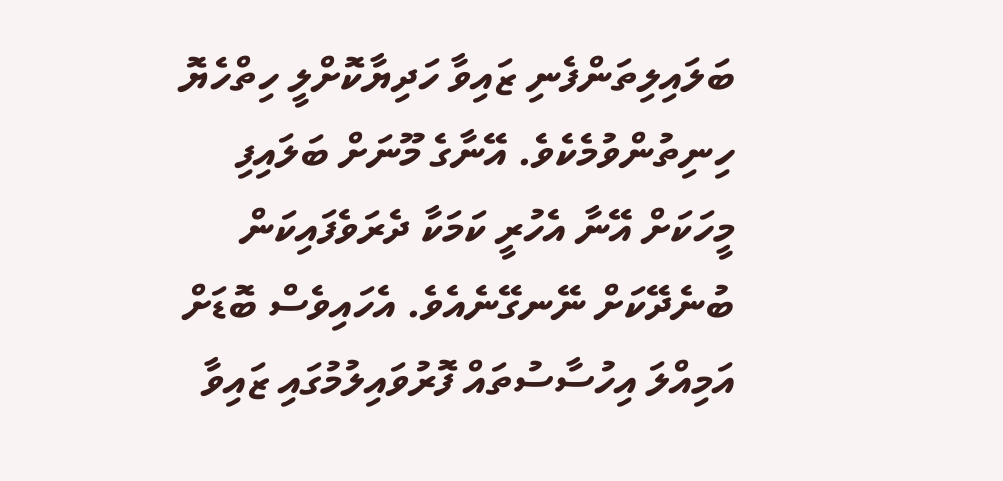ބަލައިލިތަންފެނި ޒައިވާ ހަދިޔާކޮށްލީ ހިތްހެޔޮ ހިނިތުންވުމެކެވެ. އޭނާގެ މޫނަށް ބަލައިފި މީހަކަށް އޭނާ އެހުރީ ކަމަކާ ދެރަވެފައިކަން ބުނެދޭކަށް ނޭނގޭނެއެވެ. އެހައިވެސް ބޮޑަށް އަމިއްލަ އިހުސާސުތައް ފޮރުވައިލުމުގައި ޒައިވާ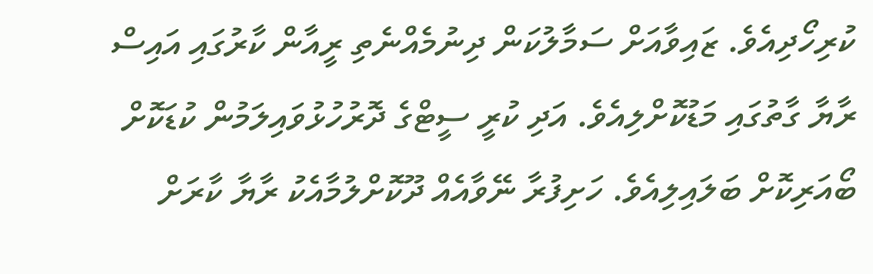ކުރިހޯދިއެވެ. ޒައިވާއަށް ސަމާލުކަން ދިނުމެއްނެތި ރީއާން ކާރުގައި އައިސް ރާޔާ ގާތުގައި މަޑުކޮށްލިއެވެ. އަދި ކުރީ ސީޓްގެ ދޮރުހުޅުވައިލަމުން ކުޑަކޮށް ބޯއަރިކޮށް ބަލައިލިއެވެ. ހަށިފުރާ ނޭވާއެއް ދޫކޮށްލުމާއެކު ރާޔާ ކާރަށް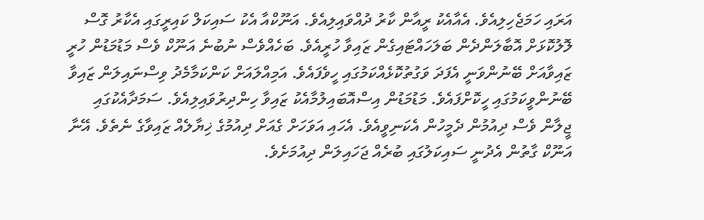އަރައި ހަމަޖެހިލިއެވެ. އެއާއެކު ރީއާން ކާރު ދުއްވައިލިއެވެ. އަނޫކްއާ އެކު ސައިކަލް ކައިރީގައި އެކާރު ގޮސް ލޮލުކޮޅަށް އޮބާލަންދެން ބަލަހައްޓައިގެން ޒައިވާ ހުރީއެވެ. ބަހެއްވެސް ނުބުނެ އަނޫކް ވެސް މަޑުމަޑުން ހުރީ ޒައިވާއަށް ބޭނުންވަނީ އެފަދަ ވަގުތުކޮޅެއްކަމުގައި ހީވެފައެވެ. އަމިއްލައަށް ކަންކަމާމެދު ވިސްނައިލަން ޒައިވާ ބޭނުންވީކަމުގައި ހީކޮށްފައެވެ. މަޑުމަޑުން އިސްއޮބައިލުމާއެކު ޒައިވާ ހިންދިރުވައިލިއެވެ. ސަމަދާއެކުގައި ޖީލާން ވެސް ދިއުމުން ދެމީހުން އެކަނިވީއެވެ. އެހައި އަވަހަށް ގެއަށް ދިއުމުގެ ޚިޔާލެއް ޒައިވާގެ ނެތެވެ. އޭނާ އަނޫކް ގާތުން އެދުނީ ސައިކަލުގައި ބުރެއް ޖަހައިލަން ދިއުމަށެވެ.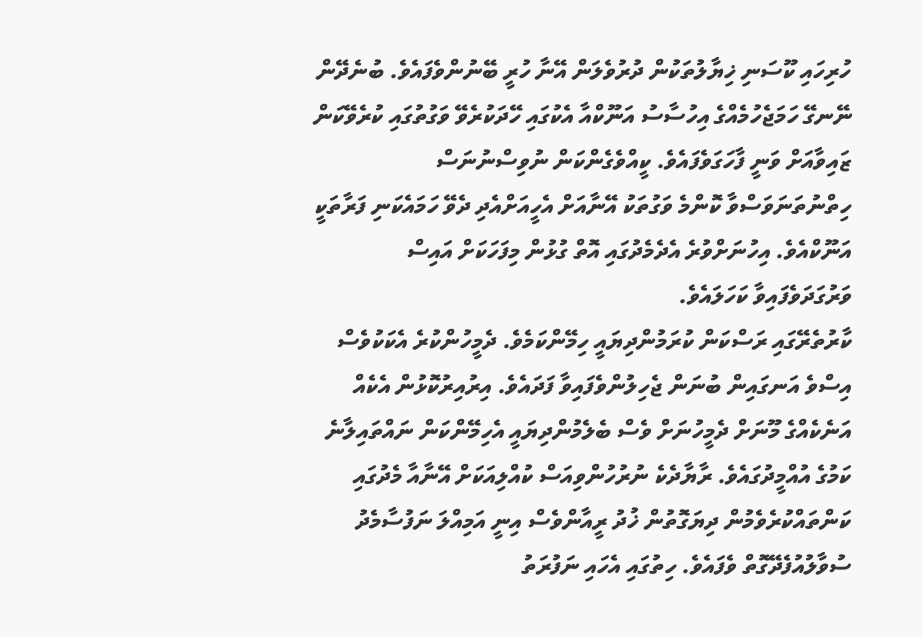ހުރިހައި ކޫސަނި ޚިޔާލުތަކުން ދުރުވެލަން އޭނާ ހުރީ ބޭނުންވެފައެވެ. ބުނެދޭން ނޭނގޭ ހަމަޖެހުމެއްގެ އިހުސާސު އަނޫކްއާ އެކުގައި ހޭދަކުރެވޭ ވަގުތުގައި ކުރެވޭކަން ޒައިވާއަށް ވަނީ ފާހަގަވެފައެވެ. ކީއްވެގެންކަން ނުވިސްނުނަސް ހިތްނުތަނަވަސްވާ ކޮންމެ ވަގުތަކު އޭނާއަށް އެހީއަށްއެދި ދެވޭ ހަމައެކަނި ފަރާތަކީ އަނޫކްއެވެ. އިހުނަށްވުރެ އެދެމެދުގައި އޮތް ގުޅުން މިފަހަކަށް އައިސް ވަރުގަދަވެފައިވާ ކަހަލައެވެ.
ކާރުތެރޭގައި ރަސްކަން ކުރަމުންދިޔައީ ހިމޭންކަމެވެ. ދެމީހުންކުރެ އެކަކުވެސް އިސްވެ އަނގައިން ބުނަން ޖެހިލުންވެފައިވާ ފަދައެވެ. އިރުއިރުކޮޅުން އެކެއް އަނެކެއްގެ މޫނަށް ދެމީހުނަށް ވެސް ބެލެމުންދިޔައީ އެހިމޭންކަން ނައްތައިލާނެ ކަމުގެ އުއްމީދުގައެވެ. ރާޔާދެކެ ނުރުހުންވިއަސް ކުއްލިއަކަށް އޭނާއާ މެދުގައި ކަންތައްކުރެވެމުން ދިޔަގޮތުން ޚުދު ރީއާންވެސް އިނީ އަމިއްލަ ނަފުސާމެދު ސުވާލުއުފެދޭގޮތް ވެފައެވެ. ހިތުގައި އެހައި ނަފުރަތު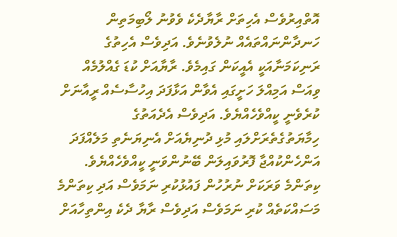އޮތްއިރުވެސް އެހިތަށް ރާޔާދެކެ ވެވުނު ލޯބިމަތިން ހަނދާންނައްތައެއް ނުލެވުނެވެ. އަދިވެސް އެހިތުގެ ރަނިކަމަނާއަކީ އެއީކަން ގައިމެވެ. ރާޔާއަށް ކުޑަ ގެއްލުމެއް ވިއަސް އަމިއްލަ ހަށީގައި އެވާން އަޅާފަދަ އިހުސާސެއް ރީއާނަށް ކުރެވެނީ ކީއްވެހެއްޔެވެ. އަދިވެސް އެދެއަތުގެ ހިމާޔަތުގެތެރަށްލައި މުޅި ދުނިޔެއަށް އެނިޔަނެތި މަލެއްފަދަ އަންހެންކުއްޖާ ފޮރުވައިލަން ބޭނުންވަނީ ކީއްވެހެއްޔެވެ. ކިތަންމެ ވަރަކަށް ނުރުހުން ފައުޅުކުރި ނަމަވެސް އަދި ކިތަންމެ މަސައްކަތެއް ކުރި ނަމަވެސް އަދިވެސް ރާޔާ ދެކެ އިންތިހާއަށް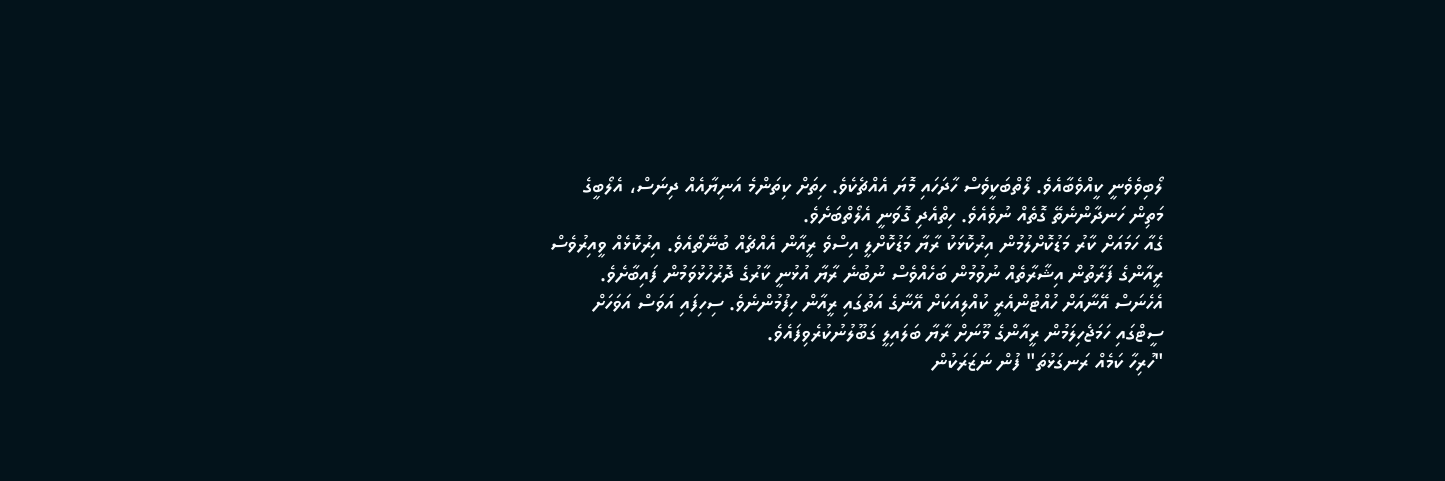ލޯބިވެވެނީ ކީއްވެބާއެވެ. ލޯތްބަކީވެސް ހާދަހައި މޮޔަ އެއްޗެކެވެ. ހިތަށް ކިތަންމެ އަނިޔާއެއް ދިނަސް، އެލޯބީގެ މަތިން ހަނދާންނެތޭ ގޮތެއް ނުވެއެވެ. ހިތްއެދި ގޮވަނީ އެލޯތްބަށެވެ.
ގެއާ ހަމައަށް ކާރު މަޑުކޮށްލުމުން އިރުކޮޅަކު ރާޔާ މަޑުކޮށްލީ އިސްވެ ރީއާން އެއްޗެއް ބުނޭތޯއެވެ. އިރުކޮޅެއް ވީއިރުވެސް ރީއާންގެ ފަރާތުން އިޝާރާތެއް ނުވުމުން ބަހެއްވެސް ނުބުނެ ރާޔާ އުޅުނީ ކާރުގެ ދޮރުހުޅުވަމުން ފައިބާށެވެ. އެހެނަސް އޭނާއަށް ހުއްޓުންއެރީ ކުއްލިއަކަށް އޭނާގެ އަތުގައި ރީއާން ހިފުމުންނެވެ. ސިހިފައި އަވަސް އަވަހަށް ސީޓްގައި ހަމަޖެހިލަމުން ރީއާންގެ މޫނަށް ރާޔާ ބަލައިލީ ގަބޫލުނުކުރެވިފައެވެ.
"ހުރިހާ ކަމެއް ރަނގަޅުތަ" ފުން ނަޒަރަކުން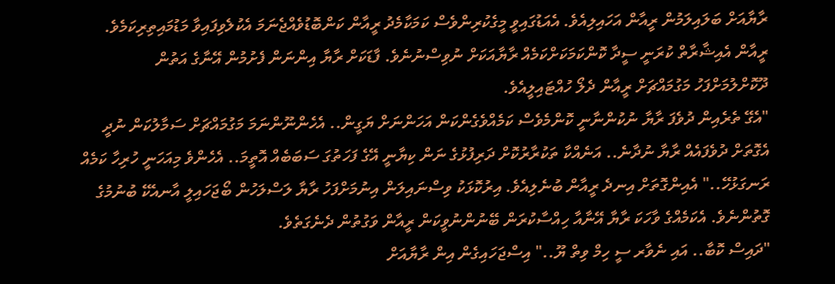ރާޔާއަށް ބަލައިލަމުން ރީއާން އަހައިލިއެވެ. އެއަޑުގައިވީ މީގެކުރިންވެސް ކަމަކާމެދު ރީއާން ކަންބޮޑުވެއްޖެނަމަ އެކުލެވިފައިވާ މަޑުމައިތިރިކަމެވެ. ރީއާން އެއިޝާރާތް ކުރަނީ ސީދާ ކޮންކަމަކަށްކަމެއް ރާޔާއަކަށް ނުވިސްނުނެވެ. ފާޑަކަށް ރާޔާ އިންނަން ފެށުމުން އޭނާގެ އަތުން ދޫކޮށްލުމަށްފަހު މަގުމައްޗަށް ރީއާން ދެލޯ ހުއްޓައިލީއެވެ.
"އެގޭ ތެރެއިން ދުވެފަ ރާޔާ ނުކުންނާނީ ކޮންމެވެސް ކަމެއްވެގެންކަން އަހަންނަށް ޔަގީން.. އެހެންނޫންނަމަ މަގުމައްޗަށް ސަމާލުކަން ނުދީ އެގޮތަށް ދުވެފައެއް ރާޔާ ނުދާނެ.. އަނެއްކާ ތަކުރާރުކޮށް ދަރިފުޅުގެ ނަން ކިޔާނީ އޭގެ ފަހަތުގަ ސަބަބެއް އޮތީމަ.. އެހެންވެ މިއަހަނީ ހުރިހާ ކަމެއް ރަނގަޅުހޭ.." އެއިންގޮތަށް އިނދެ ރީއާން ބުނެލިއެވެ. އިރުކޮޅަކު ވިސްނައިލަން އިނުމަށްފަހު ރާޔާ ލަސްލަހުން ބޯޖަހައިލީ އާނއެކޭ ބުނުމުގެ ގޮތުންނެވެ. އެކަމެއްގެ ވާހަކަ ރާޔާ އޭނާއާ ހިއްސާކުރަން ބޭނުންނުވީކަން ރީއާން ވަގުތުން ދެނެގަތެވެ.
"ދައިސް ކޮބާ.. އައި ނެވާރ ސީ ހިމް ވިތް ޔޫ.." އިސްޖަހައިގެން އިން ރާޔާއަށް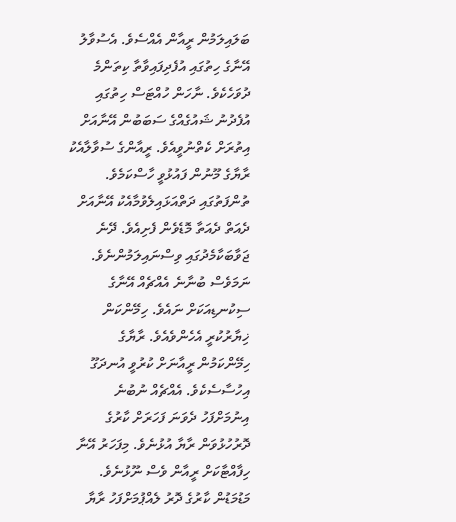ބަލައިލަމުން ރީއާން އެއްސެވެ. އެސުވާލު އޭނާގެ ހިތުގައި އުފެދިފައިވާތާ ކިތަންމެ ދުވަހެކެވެ. ނާހަން ހުއްޓަސް ހިތުގައި އުފެދުނު ޝައުގެއްގެ ސަބަބުން އޭނާއަށް އިތުރަށް ކެތްނުވީއެވެ. ރީއާންގެ ސުވާލާއެކު ރާޔާގެ މޫނުން ފައުޅުވީ ހާސްކަމެވެ. ތުންފަތުގައި ދަތްއަޅައިލެވުމާއެކު އޭނާއަށް ދެއަތް ދެއަތާ މޮޑެވެން ފެށިއެވެ. ދޭނެ ޖަވާބަކާމެދުގައި ވިސްނައިލަމުންނެވެ. ނަމަވެސް ބުނާނެ އެއްޗެއް އޭނާގެ ސިކުނޑިއަކަށް ނައެވެ. ހިމޭންކަން ޚިޔާރުކުރީ އެހެންވެއެވެ. ރާޔާގެ ހިމޭންކަމުން ރީއާނަށް ކުރުވީ އުނދަގޫ އިހުސާސެކެވެ. އެއްޗެއް ނުބުނެ އިނުމަށްފަހު ދެވަނަ ފަހަރަށް ކާރުގެ ދޮރުހުޅުވަން ރާޔާ އުޅުނެވެ. މިފަހަރު އޭނާ ހިފާއްޓާކަށް ރީއާން ވެސް ނޫޅުނެވެ. މަޑުމަޑުން ކާރުގެ ދޮރު ލެއްޕުމަށްފަހު ރާޔާ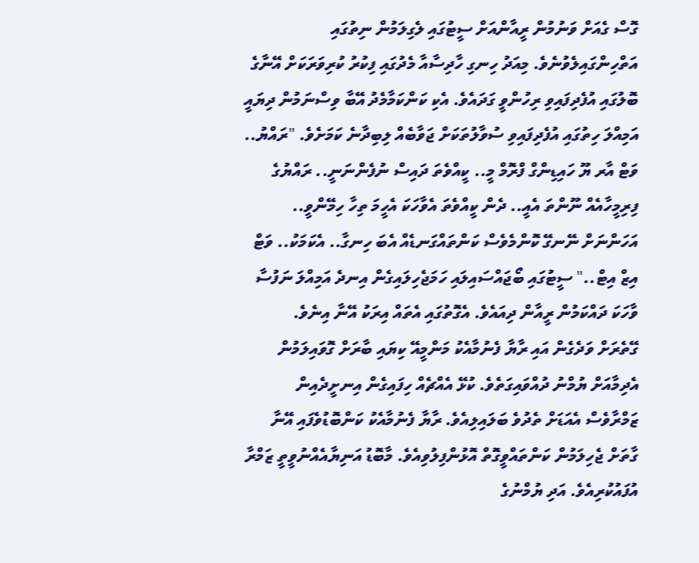ގޮސް ގެއަށް ވަނުމުން ރީއާންއަށް ސީޓުގައި ލެގިލަމުން ނިތުގައި އަތްހިންގައިލެވުނެވެ. މިއަދު ހިނގި ހާދިސާއާ މެދުގައި ފިކުރު ކުރިވަރަކަށް އޭނާގެ ބޮލުގައި އުފެދިފައިވި ރިހުންވީ ގަދައެވެ. އެކި ކަންކަމާމެދު އޭބާ ވިސްނަމުން ދިޔައީ އަމިއްލަ ހިތުގައި އުފެދިފައިވި ސުވާލުތަކަށް ޖަވާބެއް ލިބިދާނެ ކަމަށެވެ. "ރައްޔު.. ވަޓް އާރ ޔޫ ހައިޑިންގް ފްރޮމް މީ.. ކީއްވެތަ ދައިސް ނުފެންނަނީ.. ރައްޔުގެ ފިރިމީހާއެއް ނޫންތަ އެއީ.. ދެން ކީއްވެތަ އެވާހަކަ އެހީމަ ތިހާ ހިމޭންވީ.. އަހަންނަށް ނޭނގޭ ކޮންމެވެސް ކަންތައްގަނޑެއް އެބަ ހިނގާ.. އެކަމަކު.. ވަޓް އިޒް އިޓް.." ސީޓުގައި ބޯޖައްސައިލައި ހަމަޖެހިލައިގެން އިނދެ އަމިއްލަ ނަފުސާ ވާހަކަ ދައްކަމުން ރީއާން ދިއައެވެ. އެގޮތުގައި އެތައް އިރަކު އޭނާ އިނެވެ.
ގޭތެރަށް ވަދެގެން އައި ރާޔާ ފެނުމާއެކު މަންމީއޭ ކިޔައި ބާރަށް ގޮވައިލަމުން އެދިމާއަށް ޔުމްނު ދުއްވައިގަތެވެ. ކުޅޭ އެއްޗެއް ހިފައިގެން އިނށީދެއިން ޒަމްރާވެސް އެއަޑަށް ތެދުވެ ބަލައިލިއެވެ. ރާޔާ ފެނުމާއެކު ކަންބޮޑުވެފައި އޭނާ ގާތަށް ޖެހިލަމުން ކަންތައްވީގޮތް އޮޅުންފިލުވިއެވެ. މާބޮޑު އަނިޔާއެއްނުވީތީ ޒަމްރާ އުފައުކުރިއެވެ. އަދި ޔުމްނުގެ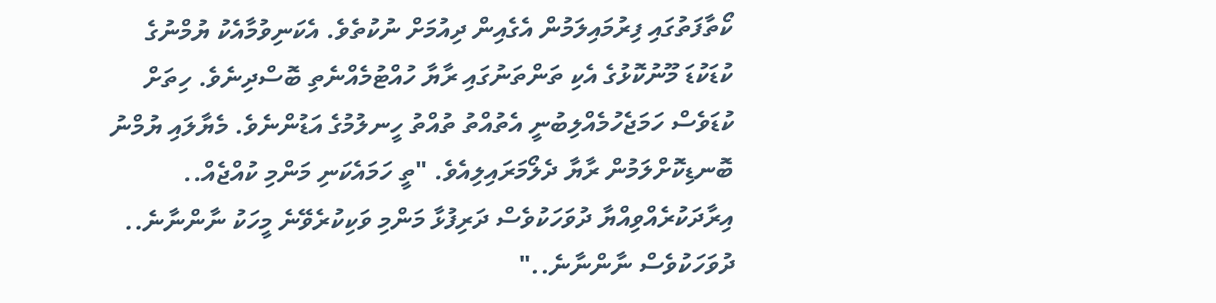ކޯތާފަތުގައި ފިރުމައިލަމުން އެގެއިން ދިއުމަށް ނުކުތެވެ. އެކަނިވުމާއެކު ޔުމްނުގެ ކުޑަކުޑަ މޫނުކޮޅުގެ އެކި ތަންތަނުގައި ރާޔާ ހުއްޓުމެއްނެތި ބޮސްދިނެވެ. ހިތަށް ކުޑަވެސް ހަމަޖެހުމެއްލިބުނީ އެތުއްތު ތުއްތު ހީނލުމުގެ އަޑުންނެވެ. މެޔާލައި ޔުމްނު ބޮނޑިކޮށްލަމުން ރާޔާ ދެލޯމަރައިލިއެވެ. "ތީ ހަމައެކަނި މަންމި ކުއްޖެއް.. އިރާދަކުރެއްވިއްޔާ ދުވަހަކުވެސް ދަރިފުޅާ މަންމި ވަކިކުރެވޭނެ މީހަކު ނާންނާނެ.. ދުވަހަކުވެސް ނާންނާނެ.."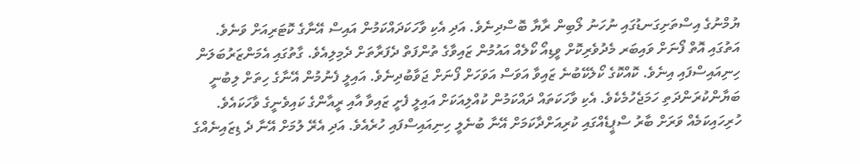ޔުމްނުގެ އިސްތަށިގަނޑުގައި ނުހަނު ލޯބިން ރާޔާ ބޮސްދިނެވެ. އަދި އެކި ވާހަކަދައްކަމުން އައިސް އޭނާގެ ކޮޓަރިއަށް ވަނެވެ.
އަތުގައި އޮތް ފޯނަށް ވައިބަރ މެދުވެރިކޮށް ވީޑިއޯ ކޯލެއް އައުމުން ޒައިވާގެ ތުންފަތް ދެފަރާތަށް ދެމިލިއެވެ. ގާތުގައި އެމަންޒަރުބަލަން ހިނިއައިސްފައި އިނެވެ. ކޮއްކޮގެ ކޯލެކޭބުނެ ޒައިވާ އަވަސް އަވަހަށް ފޯނަށް ޖަވާބުދިނެވެ. އައިލީ ފެނުމުން އޭނާގެ ހިތަށް ލިބުނީ ބަޔާންކުރަންދަތި ހަމަޖެހުމެކެވެ. އެކި ވާހަކަތައް ދައްކަމުން ކުއްލިއަކަށް އައިލީ ފެށީ ޒައިވާ އާއި ރީއާންގެ ކައިވެނީގެ ވާހަކައެވެ. ހުރިހައިކަމެއް ވަރަށް ބާރު ސްޕީޑެއްގައި ކުރިއަށްދާކަމަށް އޭނާ ބުނެލީ ހިނިއައިސްފައި ހުރެއެވެ. އަދި އެރޭ ލުމަށް އޭނާ ދެ ޑިޒައިނެއްގެ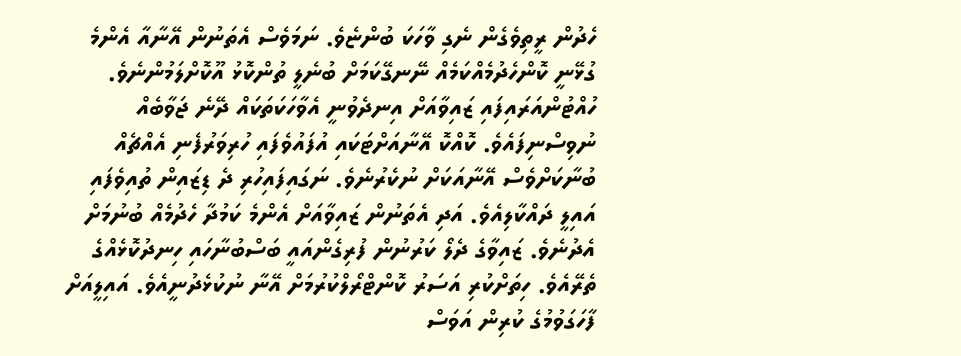ހެދުން ރީތިވެގެން ނެގި ވާހަކަ ބުންޏެވެ. ނަމަވެސް އެތަނުން އޭނާއާ އެންމެ ގުޅޭނީ ކޮންހެދުމެއްކަމެއް ނޭނގޭކަމަށް ބުނެލީ ތުންކޮޅު އޫކޮށްލަމުންނެވެ. ހުއްޓުންއަރައިފައި ޒައިވާއަށް އިނދެވުނީ އެވާހަކަތަކައް ދޭނެ ޖަވާބެއް ނުވިސްނިފައެވެ. ކޮއްކޮ އޭނާއަށްޓަކައި އުފައުވެފައި ހުރިވަރުފެނި އެއްޗެއް ބުނާކަށްވެސް އޭނާއަކަށް ނުކެރުނެވެ. ނަގައިފައިހުރި ދެ ޑިޒައިން ތުއިވެފައި އައިލީ ދައްކާލިއެވެ. އަދި އެތަނުން ޒައިވާއަށް އެންމެ ކަމުދާ ހެދުމެއް ބުނުމަށް އެދުނެވެ. ޒައިވާގެ ދެލޯ ކަރުނުން ފުރިގެންއައީ ބަސްބުނާހައި ހިނދުކޮޅެއްގެ ތެރޭއެވެ. ހިތަށްކުރި އަސަރު ކޮންޓްރޯލްކުރުމަށް އޭނާ ނުކުޅެދުނީއެވެ. އައިލީއަށް ފާހަގަވުމުގެ ކުރިން އަވަސް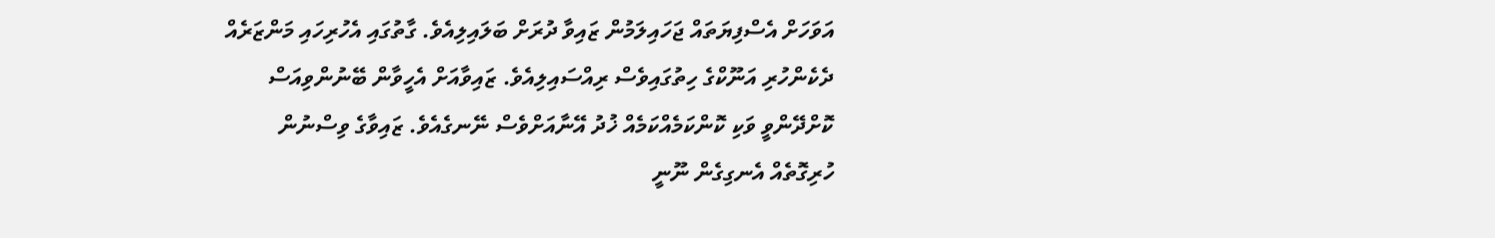އަވަހަށް އެސްފިޔަތައް ޖަހައިލަމުން ޒައިވާ ދުރަށް ބަލައިލިއެވެ. ގާތުގައި އެހުރިހައި މަންޒަރެއް ދެކެންހުރި އަނޫކްގެ ހިތުގައިވެސް ރިއްސައިލިއެވެ. ޒައިވާއަށް އެހީވާން ބޭނުންވިއަސް ކޮށްދޭންވީ ވަކި ކޮންކަމެއްކަމެއް ޚުދު އޭނާއަށްވެސް ނޭނގެއެވެ. ޒައިވާގެ ވިސްނުން ހުރިގޮތެއް އެނގިގެން ނޫނީ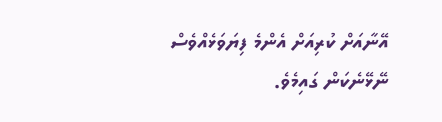އޭނާއަށް ކުރިއަށް އެންމެ ފިޔަވަޅެއްވެސް ނޭޅޭނެކަން ގައިމެވެ.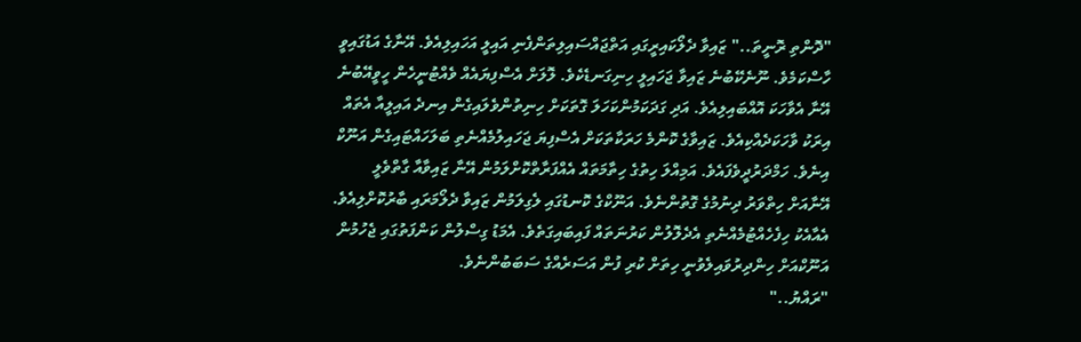"ދޮންތި ރޮނީތަ.." ޒައިވާ ދެލޯކައިރީގައި އަތްޖައްސައިލިތަންފެނި އައިލީ އަހައިލިއެވެ. އޭނާގެ އަޑުގައިވީ ހާސްކަމެވެ. ނޫނެކޭބުނެ ޒައިވާ ޖަހައިލީ ހިނިގަނޑެކެވެ. ލޮލަށް އެސްފިޔައެއް ވެއްޓުނީހެން ހީވީއޭބުނެ އޭނާ އެވާހަކަ އޮއްބައިލިއެވެ. އަދި ގަދަކަމުންކަހަލަ ގޮތަކަށް ހިނިތުންވެލައިގެން އިނދެ އައިލީއާ އެތައް އިރަކު ވާހަކަދެއްކިއެވެ. ޒައިވާގެ ކޮންމެ ހަރަކާތަކަށް އެސްފިޔަ ޖަހައިލުމެއްނެތި ބަލަހައްޓައިގެން އަނޫކް އިނެވެ. ހަމްދަރުދީވެފައެވެ. އަމިއްލަ ހިތުގެ ހިތާމަތައް އެއްފަރާތްކޮށްލަމުން އޭނާ ޒައިވާއާ ގާތްވެލީ އޭނާއަށް ހިތްވަރު ދިނުމުގެ ގޮތުންނެވެ. އަނޫކްގެ ކޮނޑުގައި ލެގިލަމުން ޒައިވާ ދެލޯމަރައި ބާރުކޮށްލިއެވެ. އެއާއެކު ހިފެހެއްޓުމެއްނެތި އެދެލޮލުން ކަރުނަތައް ފައިބައިގަތެވެ. އެމަޑު ގިސްލުން ކަންފަތުގައި ޖެހުމުން އަނޫކްއަށް ހިންދިރުވައިލެވުނީ ހިތަށް ކުރި ފުން އަސަރެއްގެ ސަބަބުންނެވެ.
"ރައްޔު.."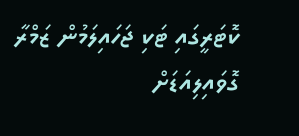ކޮޓަރީގައި ޓަކި ޖަހައިލަމުން ޒަމްރާ ގޮވައިލިއަޑަށް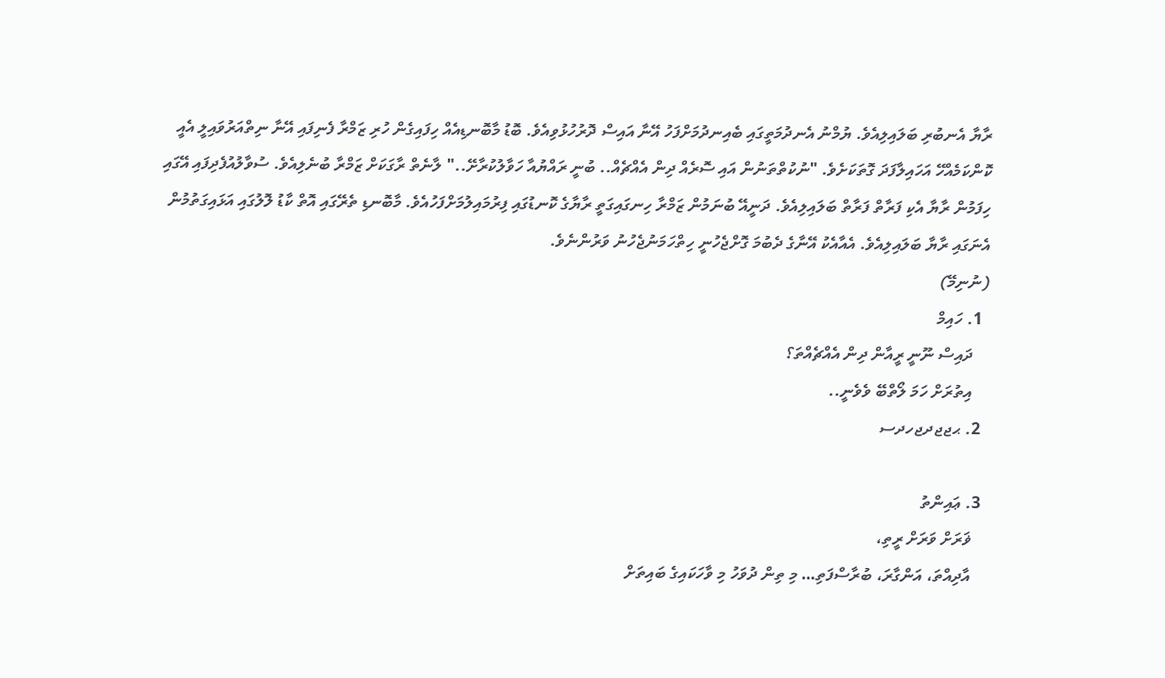ރާޔާ އެނބުރި ބަލައިލިއެވެ. ޔުމްނު އެނދުމަތީގައި ބެއިނދުމަށްފަހު އޭނާ އައިސް ދޮރުހުޅުވިއެވެ. ބޮޑު މާބޮނޑިއެއް ހިފައިގެން ހުރި ޒަމްރާ ފެނިފައި އޭނާ ނިތްއަރުވައިލީ އެއީ ކޮންކަމެއްހޭ އަހައިލާފަދަ ގޮތަކަށެވެ. "ނުކުތްތަނުން އައި ސޮރެއް ދިން އެއްޗެއް.. ބުނީ ރައްޔުއާ ހަވާލުކުރާށޭ.." ލާނެތް ރާގަކަށް ޒަމްރާ ބުނެލިއެވެ. ސުވާލުއުފެދިފައި އޭގައި ހިފަމުން ރާޔާ އެކި ފަރާތް ފަރާތް ބަލައިލިއެވެ. ދަނީއޭ ބުނަމުން ޒަމްރާ ހިނގައިގަތީ ރާޔާގެ ކޮނޑުގައި ފިރުމައިލުމަށްފަހުއެވެ. މާބޮނޑި ތެރޭގައި އޮތް ކާޑު ލޮލުގައި އަޅައިގަތުމުން އެނަގައި ރާޔާ ބަލައިލިއެވެ. އެއާއެކު އޭނާގެ ދެބުމަ ގޮށްޖެހުނީ ހިތްހަމަނުޖެހުނު ވަރުންނެވެ.
(ނުނިމޭ)
  1. ހައިމް
    ދައިސް ނޫނީ ރީއާން ދިން އެއްޗެއްތަ؟
    އިތުރަށް ހަމަ ލޯތްބޭ ވެވެނީ..
  2. ޙޖޖދޖހދސ

  3. ޢައިންތު
    ޥަރަށް ވަރަށް ރީތި،
    އާދިއްތަ، އަންގާރަ، ބުރާސްފަތި… މި ތިން ދުވަހު މި ވާހަކައިގެ ބައިތަށް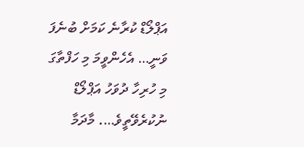އަޕްލޯޑް ކުރާނެ ކަމަށް ބުނެފަ ވަނީ… އެހެންވީމަ މި ހަފްތާގަ މި ހުރިހާ ދުވަހު އަޕްލޯޑް ނުކުރެވޭތީވެ…. މާދަމާ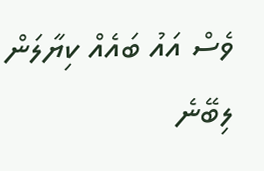ވެސް އައު ބައެއް ކިޔާލަން ލިބޭނެ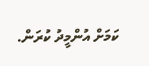ކަމަށް އުންމީދު ކުރަން.